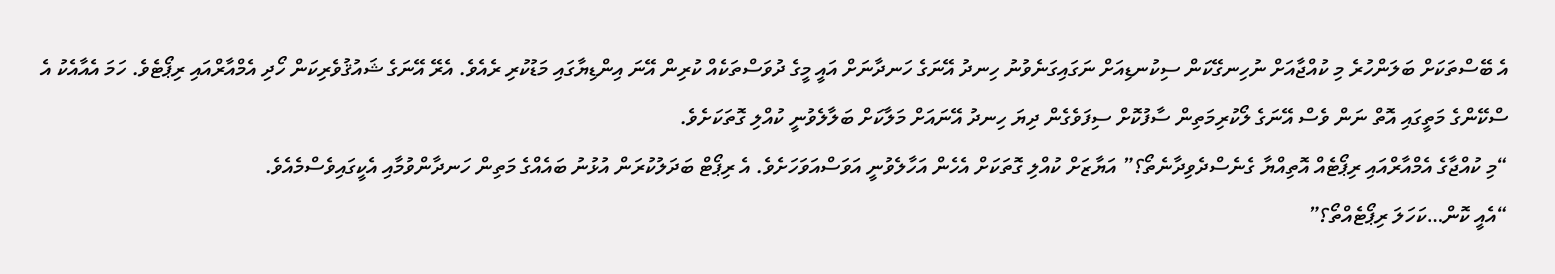އެ ބޭސްތަކަށް ބަލަންހުރެ މި ކުއްޖާއަށް ނުހިނގޭކަން ސިކުނޑިއަށް ނަގައިގަނެވުނު ހިނދު އޭނަގެ ހަނދާނަށް އައީ މީގެ ދުވަސްތަކެއް ކުރިން އޭނަ އިންޑިޔާގައި މަޑުކުރި ރެއެވެ. އެރޭ އޭނަގެ ޝައުޤުވެރިކަން ހޯދި އެމްއާރްއައި ރިޕޯޓެވެ. ހަމަ އެއާއެކު އެ ސްކޭންގެ މަތީގައި އޮތް ނަން ވެސް އޭނަގެ ލޯކުރިމަތިން ސާފުކޮށް ސިފަވެގެން ދިޔަ ހިނދު އޭނައަށް މަލާކަށް ބަލާލެވުނީ ކުއްލި ގޮތަކަށެވެ.
“މި ކުއްޖާގެ އެމްއާރްއައި ރިޕޯޓެއް އޮތިއްޔާ ގެނެސްދެވިދާނެތޯ؟” އަޔާޒަށް ކުއްލި ގޮތަކަށް އެހެން އަހާލެވުނީ އަވަސްއަވަހަށެވެ. އެ ރިޕޯޓް ބަދަލުކުރަން އުޅުނު ބައެއްގެ މަތިން ހަނދާންވުމާއި އެކީގައިވެސްމެއެވެ.
“އެއީ ކޮން…ކަހަލަ ރިޕޯޓެއްތޯ؟”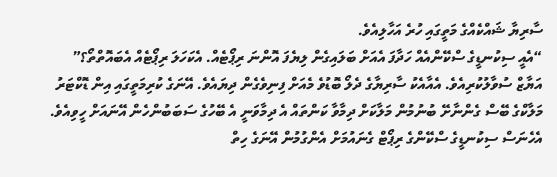ސާރިޔާ ޝައްކެއްގެ މަތީގައި ހުރެ އަހާލިއެވެ.
“އެއީ ސިކުނޑީގެ ސްކޭންއެއް ހަދާފަ އެއަށް ބަލައިގެން ލިޔެފަ އޮންނަ ރިޕޯޓެއް. އެކަހަލަ ރިޕޯޓެއް އެބައޮތްތޯ؟” އަޔާޒް ސުވާލުކުރިއެވެ. އެއާއެކު ސާރިޔާގެ ދެލޯ ބޮޑުވެ މެއަށް ފިނިވެގެން ދިޔައެވެ. އޭނަގެ ކުރިމަތީގައި އިން ޑޮކްޓަރު މަލާކްގެ ބޭސް ގެންނާށޭ ބުނުމުން މަލާކަށް ދިމާވާ ކަންތައް އެ ދިމާވަނީ އެ ބޭހުގެ ސަބަބުންހެން އޭނައަށް ހީވިއެވެ. އެހެނަސް ސިކުނޑީގެ ސްކޭންގެ ރިޕޯޓް ގެނައުމަށް އެންގުމުން އޭނަގެ ހިތް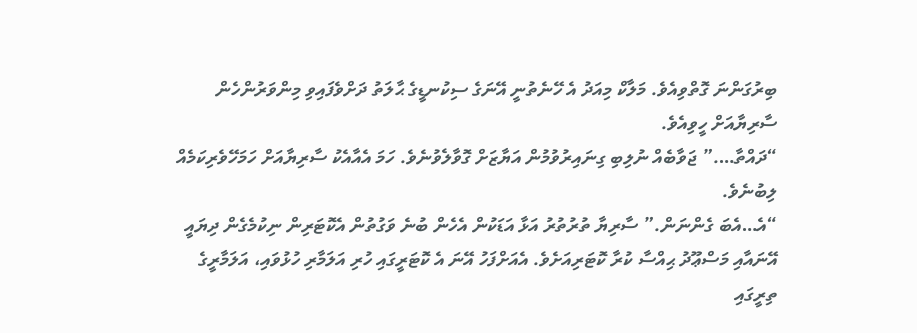ބިރުގަންނަ ގޮތްވިއެވެ. މަލާކް މިއަދު އެ ހޭނެތުނީ އޭނަގެ ސިކުނޑީގެ ޙާލަތު ދަށްވެފައިވި މިންވަރުންހެން ސާރިޔާއަށް ހީވިއެވެ.
“ދައްތާ….” ޖަވާބެއް ނުލިބި ގިނައިރުވުމުން އަޔާޒަށް ގޮވާލެވުނެވެ. ހަމަ އެއާއެކު ސާރިޔާއަށް ހަމަހޭވެރިކަމެއް ލިބުނެވެ.
“އެ…އެބަ ގެންނަން.” ސާރިޔާ ތުރުތުރު އަޅާ އަޑަކުން އެހެން ބުނެ ވަގުތުން އެކޮޓަރިން ނިކުމެގެން ދިޔައީ އޭނައާއި މަސްޢޫދު ޙިއްސާ ކުރާ ކޮޓަރިއަށެވެ. އެއަށްފަހު އޭނަ އެ ކޮޓަރީގައި ހުރި އަލަމާރި ހުޅުވައި، އަލަމާރީގެ ތިރީގައި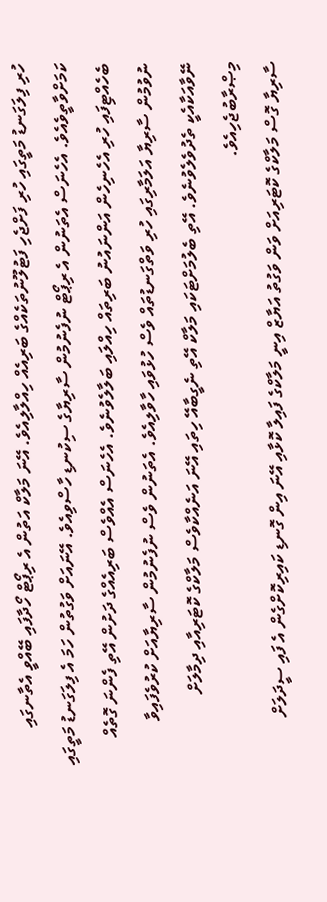ހުރި ފިލަގަނޑު މަތީގައި ހުރި ފަށްޖެހި ފަޓުލޫނުތަކެއްގެ ބަރިއެއް ހިއްލާލިއެވެ. އޭނަ މަލާކް އަތުން އެ ރިޕޯޓް ހޯދާފައި ބޭއްވީ އެތާނގައި ކަމަށްވާތީވެއެވެ. އެހެނަސް އެތަނުން އެ ރިޕޯޓް ނުފެނުމުން ސާރިޔާގެ ސިކުނޑި ހާސްވިއެވެ. އޭނައަށް ވަގުތުން ހަމަ އެ ފިލަގަނޑު މަތީގައި ބެހެއްޓިފައި ހުރި އެހެނިހެން އަންނައުނު ބަރިތައް ހިއްލައި ބަލާލެވުނެވެ. އެހެނަސް އެއްވެސް ބަރިއެއްގެ ދަށުން އޭތި ފެންނަ ގޮތެއް ނުވުމުން ސާރިޔާ އަލަމާރިގައި ހުރި ވަތްގަނޑުތައް ވެސް ހުޅުވައި ހާވާލިއެވެ. އެތަނުން ވެސް ނުފެނުމުން ސާރިޔާއަށް ކުރުވެފައިވާ ނޭވާއަކާއެކީ ތެދުވެލެވުނެވެ. އޭތި ބެލުމަށްޓަކައި މަލާކް އޭތި ނެގީބާއޭ ހިތައި އޭނަ އަނެއްކާވެސް މަލާކްގެ ކޮޓަރިއާއި ދިމާލަށް މިޞްރާބުޖެހިއެވެ.
ސާރިޔާ ގޮސް މަލާކްގެ ކޮޓަރިއަށް ވަން ވަގުތު އަޔާޒް އިނީ މަލާކްގެ ފައިލާ ކޮޅާއި އޭނަ އިން ގޮނޑި ކައިރިކޮށްގެން އެ ފައި ސީދަލަށް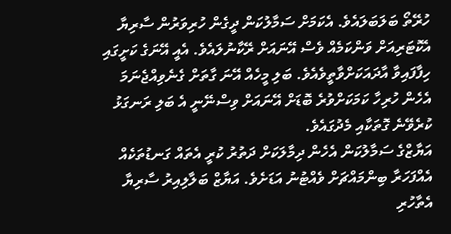ހުރޭތޯ ބަލަބަލައެވެ. އެކަމަށް ސަމާލުކަން ދީގެން ހުރިވަރުން ސާރިޔާ އެކޮޓަރިއަށް ވަންކަމެއް ވެސް އޭނައަށް ރޭކާނުލައެވެ. އެއީ އޭނަގެ ކަށީގައި ހިފާފައިވާ އާދައަކަށްވާތީވެއެވެ. ބަލި މީހެއް އޭނަ ގާތަށް ގެނެވިއްޖެނަމަ އެހެން ހުރިހާ ކަމަކަށްވުރެ ބޮޑަށް އޭނައަށް ވިސްނޭނީ އެ ބަލި ރަނގަޅު ކުރެވޭނެ ގޮތަކާއި މެދުގައެވެ.
އަޔާޒްގެ ސަމާލުކަން އެހެން ދިމާލަކަށް ދަތުރު ކުރީ އެތައް ގަނޑުތަކެއް އެއްފަހަރާ ބިންމައްޗަށް ވެއްޓުނު އަޑަށެވެ. އަޔާޒް ބަލާލިއިރު ސާރިޔާ އެތާހުރި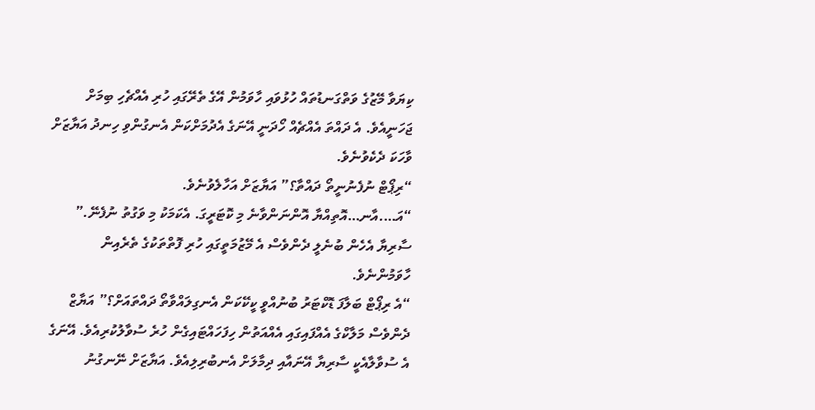ކިޔަވާ މޭޒުގެ ވަތްގަނޑުތައް ހުޅުވައި ހާވަމުން އޭގެ ތެރޭގައި ހުރި އެއްޗެހި ބިމަށް ޖަހަނީއެވެ. އެ ދައްތަ އެއްޗެއް ހޯދަނީ އޭނަގެ އެދުމަށްކަން އެނގުންވި ހިނދު އަޔާޒަށް ވާހަކަ ދެކެވުނެވެ.
“ރިޕޯޓް ނުފެނުނީތޯ ދައްތާ؟” އަޔާޒަށް އަހާލެވުނެވެ.
“އަ….އާނ…އޮތިއްޔާ އޮންނަންވާނެ މި ކޮޓަރީގަ. އެކަމަކު މި ވަގުތު ނުފެނޭ.” ސާރިޔާ އެހެން ބުނެލީ ދެންވެސް އެ މޭޒުމަތީގައި ހުރި ފޮތްތަކުގެ ތެރެއިން ހާވަމުންނެވެ.
“އެ ރިޕޯޓް ބަލާފަ ޑޮކްޓަރު ބުނުއްވީ ކީކޭކަން އެނގިލައްވާތޯ ދައްތައަށް؟” އަޔާޒް ދެންވެސް މަލާކްގެ އެއްފައިގައި އެއްއަތުން ހިފަހައްޓައިގެން ހުރެ ސުވާލުކުރިއެވެ. އޭނަގެ އެ ސުވާލާއެކީ ސާރިޔާ އޭނައާއި ދިމާލަށް އެނބުރިލިއެވެ. އަޔާޒަށް ނޭނގުނު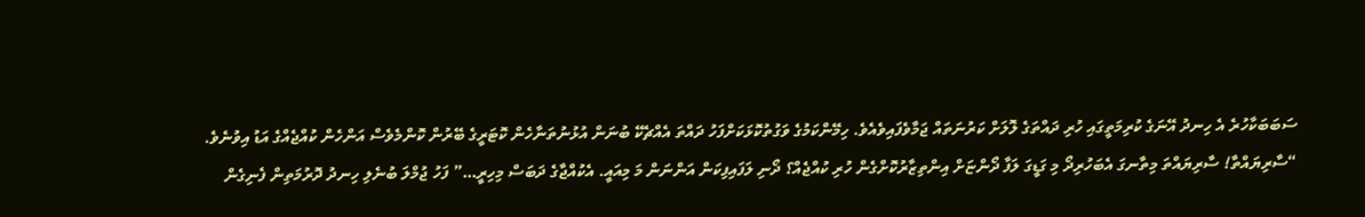ސަބަބަކާހުރެ އެ ހިނދު އޭނަގެ ކުރިމަތީގައި ހުރި ދައްތަގެ ލޮލަށް ކަރުނަތައް ޖަމާވެފައިވެއެވެ. ހިމޭންކަމުގެ ވަގުތުކޮޅަކަށްފަހު ދައްތަ އެއްޗެކޭ ބުނަން އުޅުނުތަނާހެން ކޮޓަރީގެ ބޭރުން ކޮންމެވެސް އަންހެން ކުއްޖެއްގެ އަޑު އިވުނެވެ.
“ސާރިޔައްތާ! ސާރިޔައްތަ މިތާނގަ އެބަހުރިދޯ މި ގަޑީގަ ލަފާ ދޯންޏަށް އިންތިޒާރުކޮށްގެން ހުރި ކުއްޖެއް؟ ދޯނި ލަފައިފިކަން އަންނަން މަ މިއައީ. އެކުއްޖާގެ ދަބަސް މިހިރީ…” ފަހު ޖުމްލަ ބުނެލި ހިނދު ދޮރުމަތިން ފެނިގެން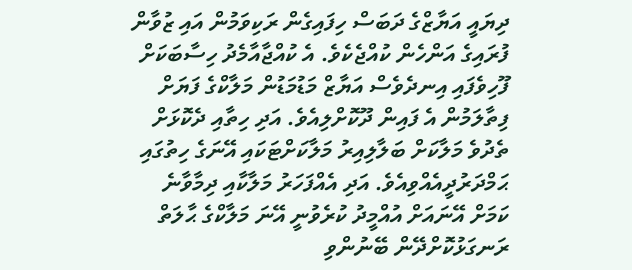ދިޔައީ އަޔާޒްގެ ދަބަސް ހިފައިގެން ރަކިވަމުން އައި ޒުވާން ފުރައިގެ އަންހެން ކުއްޖެކެވެ. އެ ކުއްޖާއާމެދު ހިސާބަކަށް ފޫހިވެފައި އިނދެވެސް އަޔާޒް މަޑުމަޑުން މަލާކްގެ ފަޔަށް ފިތާލަމުން އެ ފައިން ދޫކޮށްލިއެވެ. އަދި ހިތާއި ދެކޮޅަށް ތެދުވެ މަލާކަށް ބަލާލިއިރު މަލާކަށްޓަކައި އޭނަގެ ހިތުގައި ޙަމްދަރުދީއެއްވިއެވެ. އަދި އެއްފަހަރު މަލާކާއި ދިމާވާނެ ކަމަށް އޭނައަށް އުއްމީދު ކުރެވުނީ އޭނަ މަލާކްގެ ޙާލަތް ރަނގަޅުކޮށްދޭން ބޭނުންވި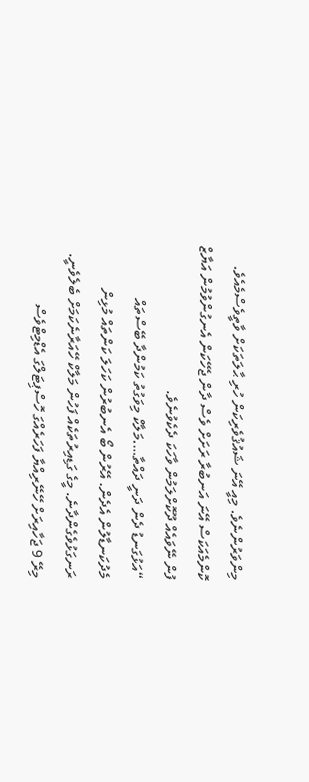މިންވަރުންނެވެ. މިއީ އޭނަ ޝައުޤުވެރިކަން ހުރި ޙާލަތަކަށް ވާތީވެސްމެއެވެ. ކޮންމެއަކަސް އޭނަ އަނބުރާ ރަށަށް ވެސް ދާން ޖެހޭކަން އެނގުންވުމުން އަޔާޒް ފުން ނޭވައެއް ދޫކޮށްލަމުން ވާހަކަ ދެކެވުނެވެ.
“އަޅުގަނޑު ދެން ދަނީ ދައްތާ….މަލާކް މިވަގުތު ކަމުންދާ ބޭސްތައް މެދުކަނޑާލުން އެދެން. އޭރުން ބޯ އެނބުރުން ކަހަލަ ކަންތައް މުޅިން ރަނގަޅުވެގެންދާނެ. މީގެ ގަޑިއިރުތަކެއް ފަހުން މަލާކް ހޭއަރާނެކަމަށް ބެލެވެނީ. މިރޭ 9 ޖަހާއިރަށް ހޭނޭރިއްޔާ ފަހަރެއްގަ ހޮސްޕިޓަލްގަ އެޑްމިޓްވެސް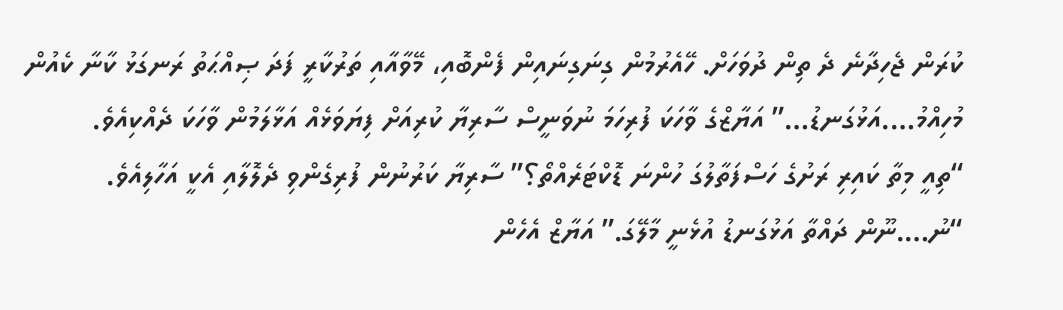ކުރަން ޖެހިދާނެ ދެ ތިން ދުވަހަށް. ހޭއެރުމުން ގިނަގިނައިން ފެންބޮއި، މޭވާއާއި ތަރުކާރީ ފަދަ ޞިއްޙަތު ރަނގަޅު ކާނާ ކެއުން މުހިއްމު….އަޅުގަނޑު…” އަޔާޒްގެ ވާހަކަ ފުރިހަމަ ނުވަނީސް ސާރިޔާ ކުރިއަށް ފިޔަވަޅެއް އަޅާލަމުން ވާހަކަ ދެއްކިއެވެ.
“ތިއީ މިތާ ކައިރި ރަށުގެ ހަސްފަތާލުގަ ހުންނަ ޑޮކްޓަރެއްތޯ؟” ސާރިޔާ ކަރުނުން ފުރިގެންވި ދެލޮލާއި އެކީ އަހާލިއެވެ.
“ނު….ނޫން ދައްތާ އަޅުގަނޑު އުޅެނީ މާލޭގަ.” އަޔާޒް އެހެން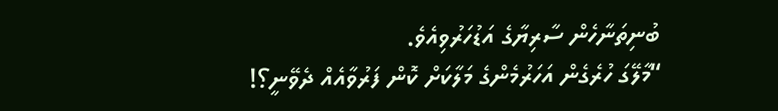ބުނިތަނާހެން ސާރިޔާގެ އަޑުހަރުވިއެވެ.
“މާލޭގަ ހުރެގެން އަހަރުމެންގެ މަލާކަށް ކޮން ފަރުވާއެއް ދެވޭނީ؟!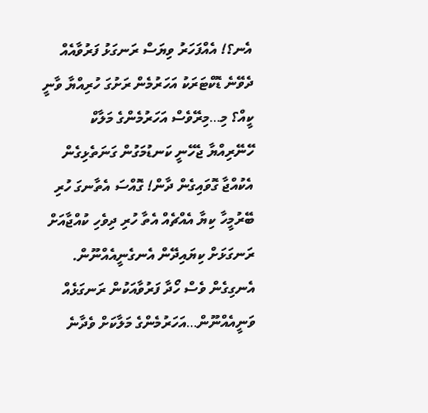އެނ؟! އެއްފަހަރު ވިޔަސް ރަނގަޅު ފަރުވާއެއް ދެވޭނެ ޑޮކްޓަރަކު އަހަރުމެން ރަށުގަ ހުރިއްޔާ ވާނީ ކީއް؟ މި…މިރޭވެސް އަހަރުމެންގެ މަލާކް ހޭނޭރިއްޔާ ޖެހޭނީ ކަނޑުމަގުން ގަނަތެޅިގެން އެކުއްޖާ ގޮވައިގެން ދާން! ގޮއްސަ އެތާނގަ ހުރި ބޭރުމީހާ ކިޔާ އެއްޗެއް އެތާ ހުރި ދިވެހި ކުއްޖާއަށް ރަނގަޅަށް ކިޔައިދޭން އެނގެނީއެއްނޫން. އެނގިގެން ވެސް ހޯދާ ފަރުވާއަކުން ރަނގަޅެއް ވަނީއެއްނޫން…އަހަރުމެންގެ މަލާކަށް ވެދާނެ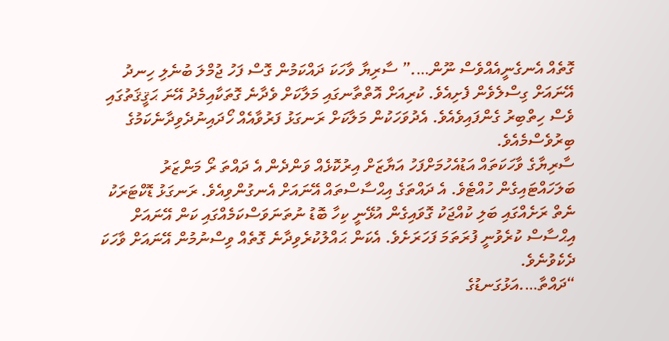ގޮތެއް އެނގެނީއެއްވެސް ނޫން….” ސާރިޔާ ވާހަކަ ދައްކަމުން ގޮސް ފަހު ޖުމްލަ ބުނެލި ހިނދު އޭނައަށް ގިސްލެވެން ފެށިއެވެ. ކުރިއަށް އޮތްތާނގައި މަލާކަށް ވެދާނެ ގޮތަކާއިމެދު އޭނަ ޙަޤީޤަތުގައި ވެސް ހިތްބިރު ގެންފައިވެއެވެ. އެދުވަހަކުން މަލާކަށް ރަނގަޅު ފަރުވާއެއް ހޯދައިނުދެވިދާނެކަމުގެ ބިރުވެސްމެއެވެ.
ސާރިޔާގެ ވާހަކަތައް އަޑުއެހުމަށްފަހު އަޔާޒަށް އިރުކޮޅެއް ވަންދެން އެ ދައްތަ ރޯ މަންޒަރު ބަލަހައްޓައިގެން ހުއްޓެވެ. އެ ދައްތަގެ އިޙްސާސްތައް އޭނައަށް އެނގުންވިއެވެ. ރަނގަޅު ޑޮކްޓަރަކު ނެތް ރަށެއްގައި ބަލި ކުއްޖަކު ގޮވައިގެން އުޅޭނީ ކިހާ ބޮޑު ނުތަނަވަސްކަމެއްގައި ކަން އޭނައަށް އިޙްސާސް ކުރެވުނީ ފުރަތަމަ ފަހަރަށެވެ. އެކަން ޙައްލުކުރެވިދާނެ ގޮތެއް ވިސްނުމުން އޭނައަށް ވާހަކަ ދެކެވުނެވެ.
“ދައްތާ….އަޅުގަނޑުގެ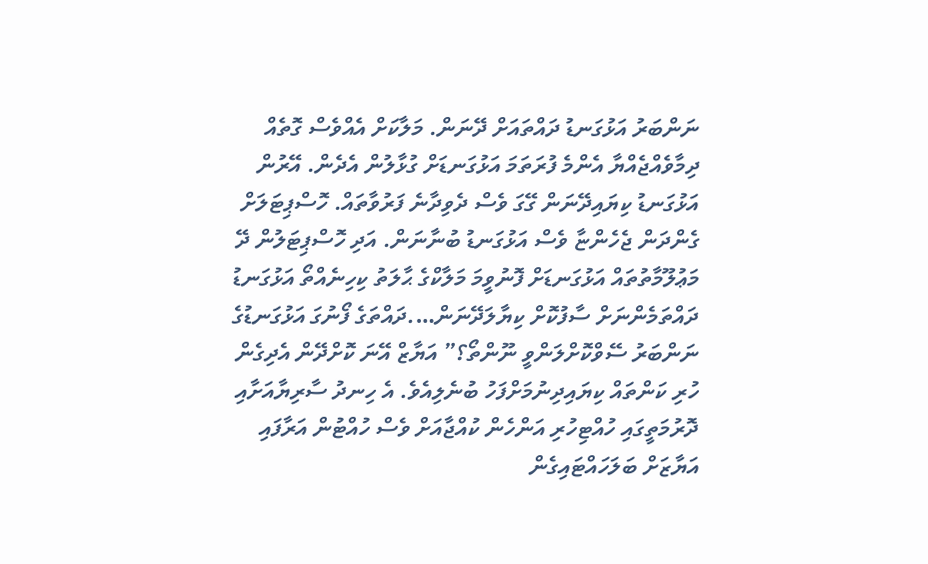ނަންބަރު އަޅުގަނޑު ދައްތައަށް ދޭނަން. މަލާކަށް އެއްވެސް ގޮތެއް ދިމާވެއްޖެއްޔާ އެންމެ ފުރަތަމަ އަޅުގަނޑަށް ގުޅާލުން އެދެން. އޭރުން އަޅުގަނޑު ކިޔައިދޭނަން ގޭގަ ވެސް ދެވިދާނެ ފަރުވާތައް. ހޮސްޕިޓަލަށް ގެންދަން ޖެހެންޏާ ވެސް އަޅުގަނޑު ބުނާނަން. އަދި ހޮސްޕިޓަލުން ދޭ މަޢުލޫމާތުތައް އަޅުގަނޑަށް ފޮނުވީމަ މަލާކްގެ ޙާލަތު ކިހިނެއްތޯ އަޅުގަނޑު ދައްތަމެންނަށް ސާފުކޮށް ކިޔާލަދޭނަން….ދައްތަގެ ފޯނުގަ އަޅުގަނޑުގެ ނަންބަރު ސޭވްކޮށްލަންވީ ނޫންތޯ؟” އަޔާޒް އޭނަ ކޮށްދޭން އެދިގެން ހުރި ކަންތައް ކިޔައިދިނުމަށްފަހު ބުނެލިއެވެ. އެ ހިނދު ސާރިޔާއަށާއި ދޮރުމަތީގައި ހުއްޓިހުރި އަންހެން ކުއްޖާއަށް ވެސް ހުއްޓުން އަރާފައި އަޔާޒަށް ބަލަހައްޓައިގެން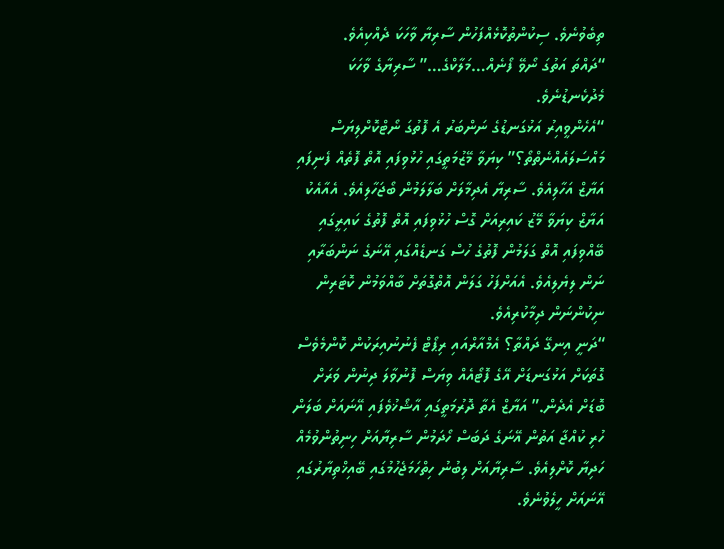ތިބެވުނެވެ. ސިކުންތުކޮޅެއްފަހުން ސާރިޔާ ވާހަކަ ދެއްކިއެވެ.
“ދައްތަ އަތުގަ ނޯވޭ ފޯނެއް…މަލާކްގެ…” ސާރިޔާގެ ވާހަކަ މެދުކެނޑުނެވެ.
“އެހެންވީއިރު އަޅުގަނޑުގެ ނަންބަރު އެ ފޮތުގަ ނޯޓްކޮށްލިޔަސް މައްސަލައެއްނެތްތޯ؟” ކިޔަވާ މޭޒުމަތީގައި ހުޅުވިފައި އޮތް ފޮތެއް ފެނިފައި އަޔާޒް އަހާލިއެވެ. ސާރިޔާ އެދިމާލަށް ބަލާލަމުން ބޯޖަހާލިއެވެ. އެއާއެކު އަޔާޒް ކިޔަވާ މޭޒު ކައިރިއަށް ގޮސް ހުޅުވިފައި އޮތް ފޮތުގެ ކައިރީގައި ބޭއްވިފައި އޮތް ގަލަމުން ފޮތުގެ ހުސް ގަނޑެއްގައި އޭނަގެ ނަންބަރާއި ނަން ލިޔެލިއެވެ. އެއަށްފަހު ގަލަން އޮތްގޮތަށް ބާއްވަމުން ކޮޓަރިން ނިކުންނަން ދިމާކުރިއެވެ.
“ދަނީ އިނގޭ ދައްތާ؟ އެމްއާރްއައި ރިޕޯޓް ފެނުނުއިރަކުން ކޮންމެވެސް ގޮތަކަށް އަޅުގަނޑަށް އޭގެ ފޮޓޯއެއް ވިޔަސް ފޮނުވާލަ ދިނުން ވަރަށް ބޮޑަށް އެދެން.” އަޔާޒް އެތާ ދޮރުމަތީގައި އާޝޯޚުވެފައި އޭނައަށް ބަލަން ހުރި ކުއްޖާ އަތުން އޭނަގެ ދަބަސް ހޯދަމުން ސާރިޔާއަށް ހިނިތުންވުމެއް ހަދިޔާ ކޮށްލިއެވެ. ސާރިޔާއަށް ލިބުނު ހިތްހަމަޖެހުމުގައި ބޭއިޚްތިޔާރުގައި އޭނައަށް ހީލެވުނެވެ.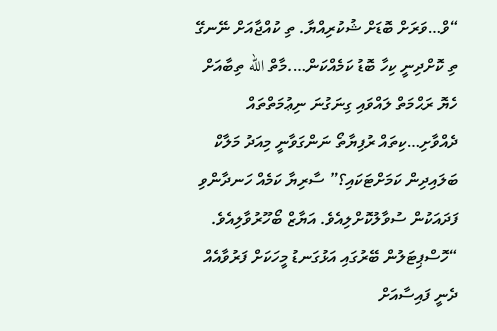“ވް…ވަރަށް ބޮޑަށް ޝުކުރިއްޔާ. ތި ކުއްޖާއަށް ނޭނގޭ ތި ކޮށްދިނީ ކިހާ ބޮޑު ކަމެއްކަން….މާތް الله ތިބާއަށް ހެޔޮ ރަޙްމަތް ލައްވައި ގިނަގުނަ ނިޢުމަތްތައް ދެއްވާށި…ކިތައް ރުފިޔާތޯ ނަންގަވާނީ މިއަދު މަލާކް ބަލައިދިން ކަމަށްޓަކައި؟” ސާރިޔާ ކަމެއް ހަނދާންވި ފަދައަކުން ސުވާލުކޮށްލިއެވެ. އަޔާޒް ބޯހޫރުވާލިއެވެ.
“ހޮސްޕިޓަލުން ބޭރުގައި އަޅުގަނޑު މީހަކަށް ފަރުވާއެއް ދެނީ ފައިސާއަށް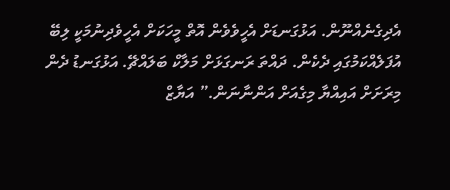އެދިގެނެއްނޫން. އަޅުގަނޑަށް އެހީވެވެން އޮތް މީހަކަށް އެހީވެދިނުމަކީ ލިބޭ އުފަލެއްކަމުގައި ދެކެން. ދައްތަ ރަނގަޅަށް މަލާކް ބަލައްޗޭ. އަޅުގަނޑު ދެން މިރަށަށް އައިއްޔާ މިގެއަށް އަންނާނަން.” އަޔާޒް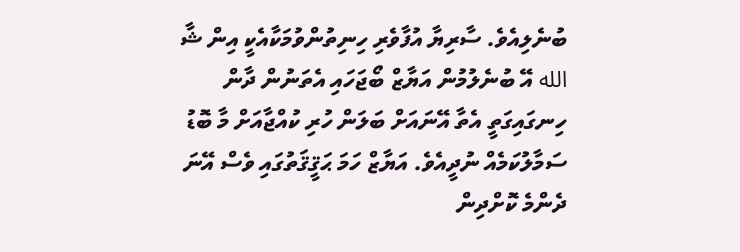ބުނެލިއެވެ. ސާރިޔާ އުފާވެރި ހިނިތުންވުމަކާއެކީ އިން ޝާ الله އޭ ބުނެލުމުން އަޔާޒް ބޯޖަހައި އެތަނުން ދާން ހިނގައިގަތީ އެތާ އޭނައަށް ބަލަން ހުރި ކުއްޖާއަށް މާ ބޮޑު ސަމާލުކަމެއް ނުދީއެވެ. އަޔާޒް ހަމަ ޙަޤީޤަތުގައި ވެސް އޭނަ ދެންމެ ކޮށްދިން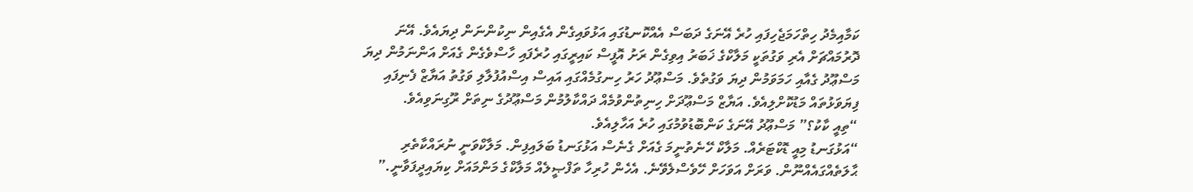ކަމާއިމެދު ހިތްހަމަޖެހިފައި ހުރެ އޭނަގެ ދަބަސް އެއްކޮނޑުގައި އަޅުވައިގެން އެގެއިން ނިކުންނަން ދިޔައެވެ. އޭނަ ދޮރުމައްޗަށް އެރި ވަގުތަކީ މަލާކްގެ ޚަބަރު އިވިގެން ރަށު އޮފީސް ކައިރީގައި ހުރެފައި ހާސްވެގެން ގެއަށް އަންނަމުން ދިޔަ މަސްޢޫދު ގެއާއި ހަމަވަމުން ދިޔަ ވަގުތެވެ. މަސްޢޫދު ހަރު ހިނގުމެއްގައި އައިސް އިސްއުފުލާލި ވަގުތު އަޔާޒް ފެނިފައި ފިޔަވަޅުތައް މަޑުކޮށްލިއެވެ. އަޔާޒް މަސްޢޫދަށް ހިނިތުންވުމެއް ދައްކާލުމުން މަސްޢޫދުގެ ނިތަށް ރޫގިނަވިއެވެ.
“ތިއީ ކާކު؟” މަސްޢޫދު އޭނަގެ ކަންބޮޑުވުމުގައި ހުރެ އަހާލިއެވެ.
“އަޅުގަނޑު މިއީ ޑޮކްޓަރެއް. މަލާކް ހޭނެތުނީމަ ގެއަށް ގެނެސް އަޅުގަނޑު ބަލައިފިން. މަލާކްވަނީ ނުރައްކާތެރި ޙާލަތެއްގައެއްނޫން. ވަރަށް އަވަހަށް ހޭވެސްލެވޭނެ. އެހެން ހުރިހާ ތަފްޞީލެއް މަލާކްގެ މަންމައަށް ކިޔައިދީފަވާނީ.”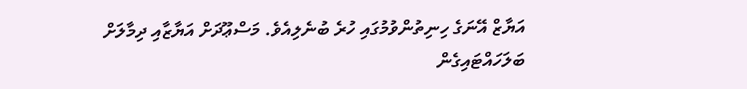އަޔާޒް އޭނަގެ ހިނިތުންވުމުގައި ހުރެ ބުނެލިއެވެ. މަސްޢޫދަށް އަޔާޒާއި ދިމާލަށް ބަލަހައްޓައިގެން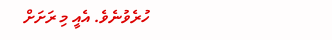ހުރެވުނެވެ. އެއީ މި ރަށަށް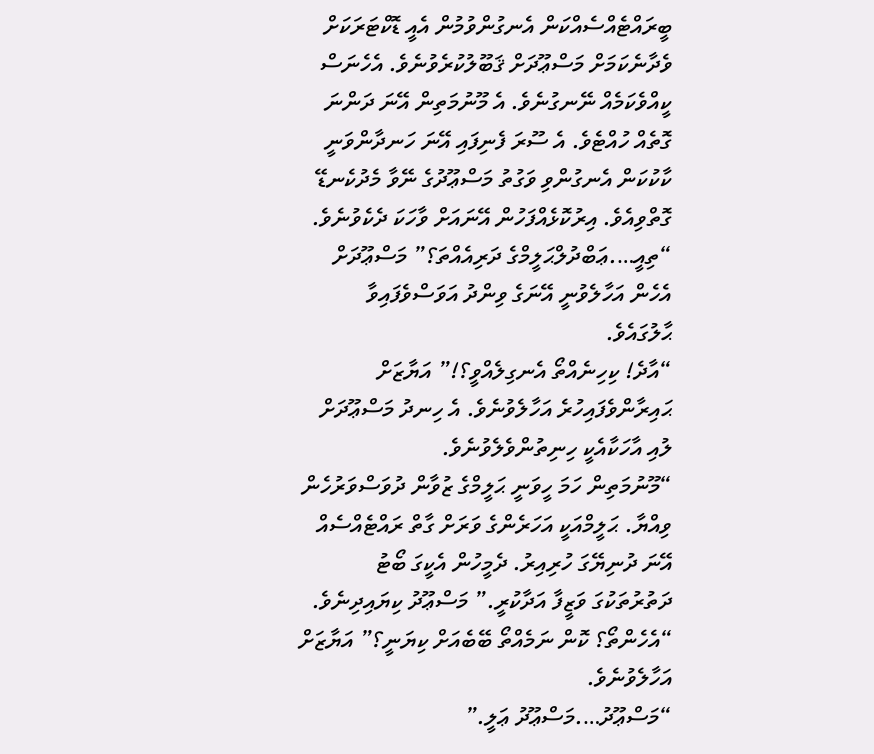ބީރައްޓެއްސެއްކަން އެނގުންވުމުން އެއީ ޑޮކްޓަރަކަށް ވެދާނެކަމަށް މަސްޢޫދަށް ޤަބޫލުކުރެވުނެވެ. އެހެނަސް ކީއްވެކަމެއް ނޭނގުނެވެ. އެ މޫނުމަތިން އޭނަ ދަންނަ ގޮތެއް ހުއްޓެވެ. އެ ސޫރަ ފެނިފައި އޭނަ ހަނދާންވަނީ ކާކުކަން އެނގުންވި ވަގުތު މަސްޢޫދުގެ ނޭވާ މެދުކެނޑޭ ގޮތްވިއެވެ. އިރުކޮޅެއްފަހުން އޭނައަށް ވާހަކަ ދެކެވުނެވެ.
“ތިއީ….ޢަބްދުލްޙަލީމްގެ ދަރިއެއްތަ؟” މަސްޢޫދަށް އެހެން އަހާލެވުނީ އޭނަގެ ވިންދު އަވަސްވެފައިވާ ޙާލުގައެވެ.
“އާދެ! ކިހިނެއްތޯ އެނގިލެއްވީ؟!” އަޔާޒަށް ޙައިރާންވެފައިހުރެ އަހާލެވުނެވެ. އެ ހިނދު މަސްޢޫދަށް ލުއި އާހަކާއެކީ ހިނިތުންވެލެވުނެވެ.
“މޫނުމަތިން ހަމަ ހީވަނީ ޙަލީމްގެ ޒުވާން ދުވަސްވަރުހެން ވިއްޔާ. ޙަލީމްއަކީ އަހަރެންގެ ވަރަށް ގާތް ރައްޓެއްސެއް އޭނަ ދުނިޔޭގަ ހުރިއިރު. ދެމީހުން އެކީގަ ބޯޓު ދަތުރުތަކުގަ ވަޒީފާ އަދާކުރީ.” މަސްޢޫދު ކިޔައިދިނެވެ.
“އެހެންތޯ؟ ކޮން ނަމެއްތޯ ބޭބެއަށް ކިޔަނީ؟” އަޔާޒަށް އަހާލެވުނެވެ.
“މަސްޢޫދު….މަސްޢޫދު ޢަލީ.”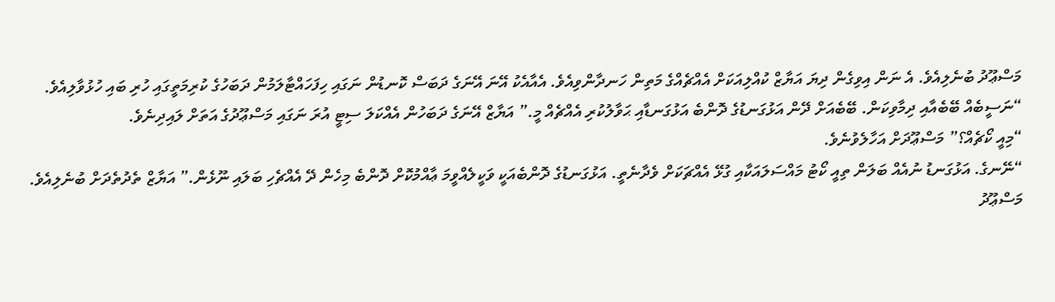މަސްޢޫދު ބުނެލިއެވެ. އެ ނަން އިވިގެން ދިޔަ އަޔާޒް ކުއްލިއަކަށް އެއްޗެއްގެ މަތިން ހަނދާންވިއެވެ. އެއާއެކު އޭނަ އޭނަގެ ދަބަސް ކޮނޑުން ނަގައި ހިފަހައްޓާލަމުން ދަބަހުގެ ކުރިމަތީގައި ހުރި ބައި ހުޅުވާލިއެވެ.
“ނަސީބެއް ބޭބެއާއި ދިމާވިކަން. ބޭބެއަށް ދޭން އަޅުގަނޑުގެ ދޮންބެ އަޅުގަނޑާއި ޙަވާލުކުރި އެއްޗެއް މީ.” އަޔާޒް އޭނަގެ ދަބަހުން އެއްކަލަ ސިޓީ އުރަ ނަގައި މަސްޢޫދުގެ އަތަށް ލައިދިނެވެ.
“މިއީ ކޯޗެއް؟” މަސްޢޫދަށް އަހާލެވުނެވެ.
“ނޭނގެ. އަޅުގަނޑު ނުއެއް ބަލަން ތިއީ ކޯޓު މައްސަލައަކާއި ގުޅޭ އެއްޗަކަށް ވެދާނެތީ. އަޅުގަނޑުގެ ދޮންބެއަކީ ވަކީލެއްވީމަ ޢާއްމުކޮށް ދޮންބެ މިހެން ދޭ އެއްޗެހި ބަލައި ނޫޅެން.” އަޔާޒް ތެދުތެދަށް ބުނެލިއެވެ. މަސްޢޫދު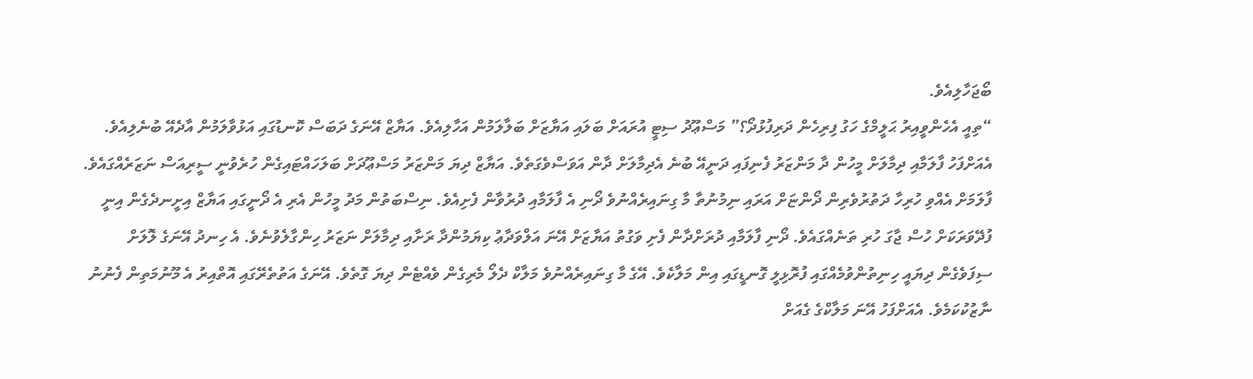ބޯޖަހާލިއެވެ.
“ތިއީ އެހެންވީއިރު ޙަލީމްގެ ހަގު ފިރިހެން ދަރިފުޅުދޯ؟” މަސްޢޫދު ސިޓީ އުރައަށް ބަލައި އަޔާޒަށް ބަލާލަމުން އަހާލިއެވެ. އަޔާޒް އޭނަގެ ދަބަސް ކޮނޑުގައި އަޅުވާލަމުން އާދެއޭ ބުނެލިއެވެ. އެއަށްފަހު ފާލަމާއި ދިމާލަށް މީހުން ދާ މަންޒަރު ފެނިފައި ދަނީއޭ ބުނެ އެދިމާލަށް ދާން އަވަސްވެގަތެވެ. އަޔާޒް ދިޔަ މަންޒަރު މަސްޢޫދަށް ބަލަހައްޓައިގެން ހުރެވުނީ ސީރިއަސް ނަޒަރެއްގައެވެ.
ފާލަމަށް އެއްވި ހުރިހާ ދަތުރުވެރިން ދޯންޏަށް އަރައި ނިމުނުތާ މާ ގިނައިރެއްނުވެ ދޯނި އެ ފާލަމާއި ދުރުވާން ފެށިއެވެ. ނިސްބަތުން މަދު މީހުން އެރި އެ ދޯނީގައި އަޔާޒް އިށީނދެގެން އިނީ ފުދޭވަރަކަށް ހުސް ޖާގަ ހުރި ތަނެއްގައެވެ. ދޯނި ފާލަމާއި ދުރަށްދާން ފެށި ވަގުތު އަޔާޒަށް އޭނަ އަލްވަދާޢު ކިޔަމުންދާ ރަށާއި ދިމާލަށް ނަޒަރު ހިންގާލެވުނެވެ. އެ ހިނދު އޭނަގެ ލޮލަށް ސިފަވެގެން ދިޔައީ ހިނިތުންވުމެއްގައި ފުރޮޅިލީ ގޮނޑީގައި އިން މަލާކެވެ. އޭގެ މާ ގިނައިރެއްނުވެ މަލާކް ދެލޯ މެރިގެން ވެއްޓެން ދިޔަ ގޮތެވެ. އޭނަގެ އަތުތެރޭގައި އޮތްއިރު އެ މޫނުމަތިން ފެނުނު ނާޒުކުކަމެވެ. އެއަށްފަހު އޭނަ މަލާކްގެ ގެއަށް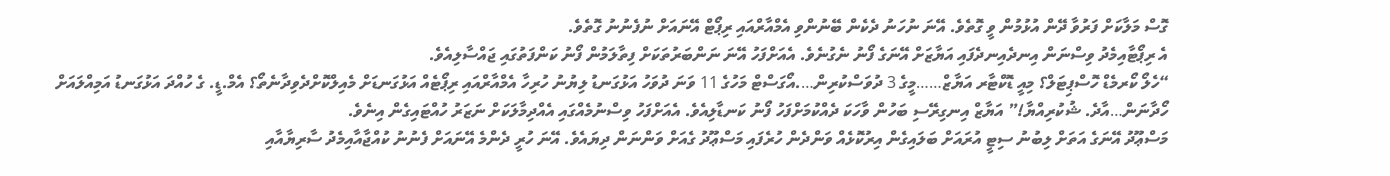ގޮސް މަލާކަށް ފަރުވާ ދޭން އުޅުމުން ވީ ގޮތެވެ. އޭނަ ނުހަނު ދެކެން ބޭނުންވި އެމްއާރްއައި ރިޕޯޓް އޭނައަށް ނުފެނުނު ގޮތެވެ.
އެ ރިޕޯޓާއިމެދު ވިސްނަން އިނދެއިނދެފައި އަޔާޒަށް އޭނަގެ ފޯނު ނެގުނެވެ. އެއަށްފަހު އޭނަ ނަންބަރުތަކަށް ފިތާލަމުން ފޯނު ކަންފަތުގައި ޖައްސާލިއެވެ.
“ހެލޯ ކޯރމެޑް ހޮސްޕިޓަލް؟ މިއީ ޑޮކްޓާރ އަޔާޒް……މީގެ 3 ދުވަސްކުރިން….އޯގަސްޓް މަހުގެ 11 ވަނަ ދުވަހު އަޅުގަނޑު ލިޔުނު ހުރިހާ އެމްއާރްއައި ރިޕޯޓެއް އަޅުގަނޑަށް މެއިލްކޮށްދެވިދާނެތޯ؟ އެމް.ޑީ. ގެ ހުއްދަ އަޅުގަނޑު އަމިއްލައަށް ހޯދާނަން…އާދެ. ޝުކުރިއްޔާ!” އަޔާޒް އިނގިރޭސި ބަހުން ވާހަކަ ދެއްކުމަށްފަހު ފޯނު ކަނޑާލިއެވެ. އެއަށްފަހު ވިސްނުމެއްގައި އެއްދިމާލަކަށް ނަޒަރު ހުއްޓައިގެން އިނެވެ.
މަސްޢޫދު އޭނަގެ އަތަށް ލިބުނު ސިޓީ އުރައަށް ބަލައިގެން އިރުކޮޅެއް ވަންދެން ހުރެފައި މަސްޢޫދު ގެއަށް ވަންނަން ދިޔައެވެ. އޭނަ ހުރީ ދެންމެ އޭނައަށް ފެނުނު ކުއްޖާއާއިމެދު ސާރިޔާއާއި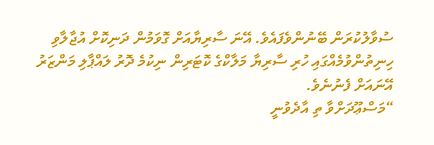ސުވާލުކުރަން ބޭނުންވެފައެވެ. އޭނަ ސާރިޔާއަށް ގޮވަމުން ދަނިކޮށް އުޖާލާވި ހިނިތުންވުމެއްގައި ހުރި ސާރިޔާ މަލާކްގެ ކޮޓަރިން ނިކުމެ ދޮރު ލައްޕާލި މަންޒަރު އޭނައަށް ފެނުނެވެ.
“މަސްޢޫދަށްވާ ތި އާދެވުނީ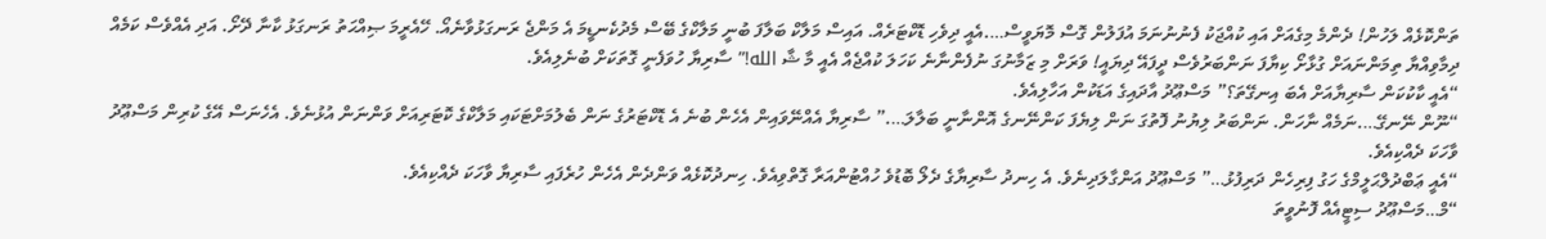ތަންކޮޅެއް ލަހުން! ދެންމެ މިގެއަށް އައި ކުއްޖަކު ފެނުނުނަމަ އުފަލުން ގޮސް މޮޔަވީސް….އެއީ ދިވެހި ޑޮކްޓަރެއް. އައިސް މަލާކް ބަލާފަ ބުނީ މަލާކްގެ ބޭސް މެދުކެނޑީމަ އެ މަންޖެ ރަނގަޅުވާނެއޯ. ހޭއެރީމަ ޞިއްޙަތު ރަނގަޅު ކާނާ ދޭށޯ. އަދި އެއްވެސް ކަމެއް ދިމާވިއްޔާ ތިމަންނައަށް ގުޅާށޯ ކިޔާފަ ނަންބަރުވެސް ދީފައޭ ދިޔައީ! ވަރަށް މި ޒަމާނުގަ ނުފެންނާނެ ކަހަލަ ކުއްޖެއް އެއީ މާ ޝާ الله!” ސާރިޔާ ހުވަފެނީ ގޮތަކަށް ބުނެލިއެވެ.
“އެއީ ކާކުކަން ސާރިޔާއަށް އެބަ އިނގޭތަ؟” މަސްޢޫދު އާދައިގެ އަޑަކުން އަހާލިއެވެ.
“ނޫން ނޭނގޭ….ނަމެއް ނާހަން. ނަންބަރު ލިޔުނު ފޮތުގަ ނަން ލިޔެފަ ކަންނޭނގެ އޮންނާނީ ބަލާލަ….” ސާރިޔާ އެއްނޭވައިން އެހެން ބުނެ އެ ޑޮކްޓަރުގެ ނަން ބެލުމަށްޓަކައި މަލާކްގެ ކޮޓަރިއަށް ވަންނަން އުޅުނެވެ. އެހެނަސް އޭގެ ކުރިން މަސްޢޫދު ވާހަކަ ދެއްކިއެވެ.
“އެއީ ޢަބްދުލްޙަލީމްގެ ހަގު ފިރިހެން ދަރިފުޅު…” މަސްޢޫދު އަންގާލަދިނެވެ. އެ ހިނދު ސާރިޔާގެ ދެލޯ ބޮޑުވެ ހުއްޓުންއަރާ ގޮތްވިއެވެ. ހިނދުކޮޅެއް ވަންދެން އެހެން ހުރެފައި ސާރިޔާ ވާހަކަ ދެއްކިއެވެ.
“މް…މަސްޢޫދު ސިޓީއެއް ފޮނުވީތަ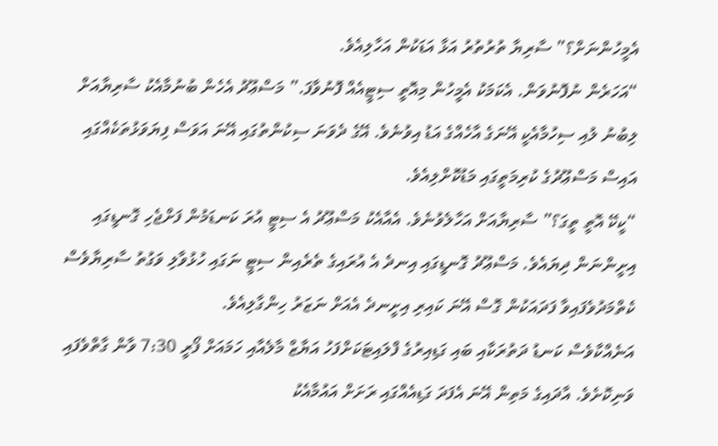އެމީހުންނަށް؟” ސާރިޔާ ތުރުތުރު އަޅާ އަޑަކުން އަހާލިއެވެ.
“އަހަރެން ނުފޮނުވަން. އެކަމަކު އެމީހުން މިއޮތީ ސިޓީއެއް ފޮނުވާފަ.” މަސްޢޫދު އެހެން ބުނުމާއެކު ސާރިޔާއަށް ލިބުނު ލުއި ސިހުމާއެކީ އޭނަގެ އާހެއްގެ އަޑު އިވުނެވެ. އޭގެ ދެވަނަ ސިކުންތުގައި އޭނަ އަވަސް ފިޔަވަޅުތަކެއްގައި އައިސް މަސްޢޫދުގެ ކުރިމަތީގައި މަޑުކޮށްލިއެވެ.
“ކީކޭ އޮތީ ތީގަ؟” ސާރިޔާއަށް އަހާލެވުނެވެ. އެއާއެކު މަސްޢޫދު އެ ސިޓީ އުރަ ކަނޑަމުން ފަށްޖެހި ގޮނޑީގައި އިށީންނަން ދިޔައެވެ. މަސްޢޫދު ގޮނޑީގައި އިނދެ އެ އުރައިގެ ތެރެއިން ސިޓީ ނަގައި ހުޅުވާލި ވަގުތު ސާރިޔާވެސް ކެތްމަދުވެފައިވާ ފަދައަކުން ގޮސް އޭނަ ކައިރި އިށީނދެ އެއަށް ނަޒަރު ހިންގާލިއެވެ.
އަނެއްކާވެސް ކަނޑު ދަތުރަކާއި ބައި ގަޑިއިރުގެ ފްލައިޓަކަށްފަހު އަޔާޒް މާލެއާއި ހަމައަށް ފޯރީ 7:30 ވާން ގާތްވެފައި ވަނިކޮށެވެ. އާދައިގެ މަތިން އޭނަ އެފަދަ ގަޑިއެއްގައި ރަށަށް އައުމާއެކު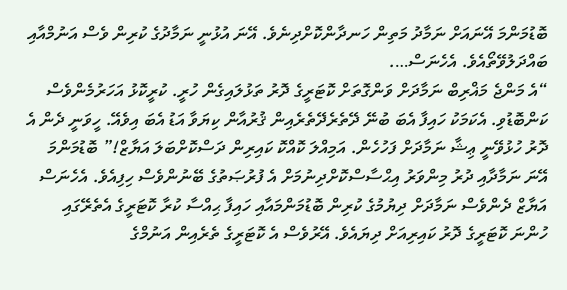ބޮޑުމަންމަ އޭނައަށް ނަމާދު މަތިން ހަނދާންކޮށްދިނެވެ. އޭނަ އުޅުނީ ނަމާދުގެ ކުރިން ވެސް އަނުމްއާއި ބައްދަލުވޭތޯއެވެ. އެހެނަސް….
“އެ މަންޖެ މަޣްރިބް ނަމާދަށް ވަންގޮތަށް ކޮޓަރީގެ ދޮރު ތަޅުލައިގެން ހުރީ. ކުރީކޮޅު އަހަރުމެންވެސް ކަންބޮޑުވި. އެކަމަކު ހައިފާ އެބަ ބުނޭ ދޭތެރެދޭތެރެއިން ޤުރުއާން ކިޔަވާ އަޑު އެބަ އިވެއޭ. ހީވަނީ ދެން އެ ދޮރު ހުޅުވޭނީ ޢިޝާ ނަމާދަށް ފަހުހެން. އަމިއްލަ ކޮއްކޮ ކައިރިން ދަސްކޮށްބަލަ އަޔާޒް!” ބޮޑުމަންމަ އޭނަ ނަމާދާއި ދުރު މިންވަރު އިޙްސާސްކޮށްދިނުމަށް އެ ފުރުޞަތުގެ ބޭނުންވެސް ހިފިއެވެ. އެހެނަސް އަޔާޒް ދެންވެސް ނަމާދަށް ދިޔުމުގެ ކުރިން ބޮޑުމަންމައާއި ހައިފާ ޙިއްސާ ކުރާ ކޮޓަރީގެ އެތެރޭގައި ހުންނަ ކޮޓަރީގެ ދޮރު ކައިރިއަށް ދިޔައެވެ. އޭރުވެސް އެ ކޮޓަރީގެ ތެރެއިން އަނުމްގެ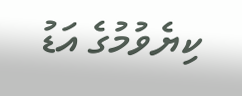ކިޔެވުމުގެ އަޑު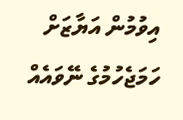އިވުމުން އަޔާޒަށް ހަމަޖެހުމުގެ ނޭވައެއް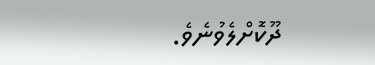ދޫކޮށްލެވުނެވެ.